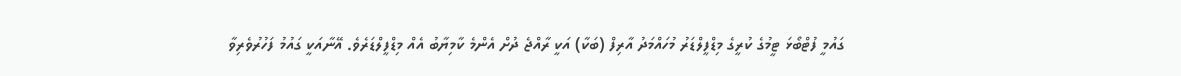ގައުމީ ފުޓްބޯޅަ ޓީމުގެ ކުރީގެ މިޑްފީލްޑަރު މުހައްމަދު އާރިފް (ބަކާ) އަކީ ރާއްޖެ ދުށް އެންމެ ކާމިޔާބު އެއް މިޑްފީލްޑަރެވެ. އޭނާއަކީ ގައުމު ފަހުރުވެރިވާ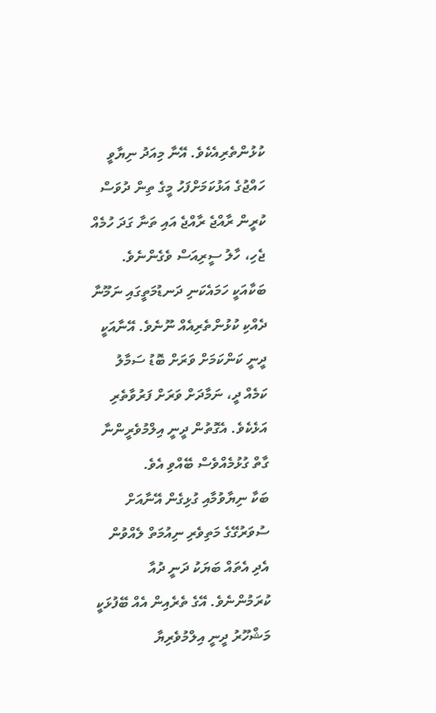ކުޅުންތެރިއެކެވެ. އޭނާ މިއަދު ނިޔާވީ ހައްޖުގެ އަޅުކަމަށްފަހު މީގެ ތިން ދުވަސް ކުރީން ރާއްޖެ ރާއްޖެ އައި ތަނާ ގަދަ ހުމެއް ޖެހި، ހާލު ސީރިއަސް ވެގެންނެވެ.
ބަކާއަކީ ހަމައެކަނި ދަނޑުމަތީގައި ނަމޫނާ ދެއްކި ކުޅުންތެރިއެއް ނޫނެވެ. އޭނާއަކީ ދީނީ ކަންކަމަށް ވަރަށް ބޮޑު ސަމާލު ކަމެއް ދީ، ނަމާދަށް ވަރަށް ފަރުވާތެރި އަޅެކެވެ. އެގޮތުން ދީނީ އިލްމުވެރީންނާ ގާތް ގުޅުމެއްވެސް ބޭއްވި އެވެ.
ބަކާ ނިޔާވުމާއި ގުޅިގެން އޭނާއަށް ސުވަރުގޭގެ މަތިވެރި ނިއުމަތް ލެއްވުން އެދި އެތައް ބަޔަކު ދަނީ ދުއާ ކުރަމުންނެވެ. އޭގެ ތެރެއިން އެއް ބޭފުޅަކީ މަޝްހޫރު ދީނީ އިލްމުވެރިޔާ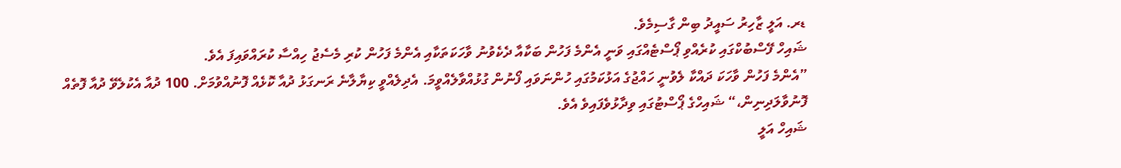ޑރ. އަލީ ޒާހިރު ސައީދު ބިން ގާސިމެވެ.
ޝައިހް ފޭސްބުކްގައި ކުރެއްވި ޕޯސްޓެއްގައި ވަނީ އެންމެ ފަހުން ބަކާއާ ދެކެވުނު ވާހަކަތަކާއި އެންމެ ފަހުން ކުރި މެސެޖު ހިއްސާ ކުރައްވައިފަ އެވެ.
”އެންމެ ފަހުން ވާހަކަ ދައްކާ ލެވުނީ ހައްޖުގެ އަޅުކަމުގައި ހުންނަވައި ފޯނުން ގުޅުއްވާލެއްވީމަ. އެދިލެއްވީ ކިޔާލާނެ ރަނގަޅު ދުއާ ކޮޅެއް ފޮނުއްވުމަށް. 100 ދުއާ އެކުލެވޭ ދުއާ ފޮތެއް ފޮނުވާލަދިނިން،“ ޝައިހްގެ ޕޯސްޓުގައި ވިދާޅުވެފައިވެ އެވެ.
ޝައިހް އަލީ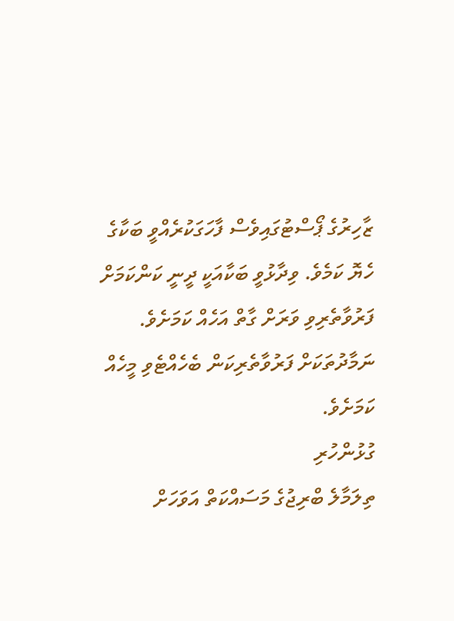ޒާހިރުގެ ޕޯސްޓުގައިވެސް ފާހަގަކުރެއްވީ ބަކާގެ ހެޔޮ ކަމެވެ. ވިދާޅުވީ ބަކާއަކީ ދީނީ ކަންކަމަށް ފަރުވާތެރިވި ވަރަށް ގާތް އަހެއް ކަމަށެވެ. ނަމާދުތަކަށް ފަރުވާތެރިކަން ބެހެއްޓެވި މީހެއް ކަމަށެވެ.
ގުޅުންހުރި
ތިލަމާލެ ބްރިޖުގެ މަސައްކަތް އަވަހަށް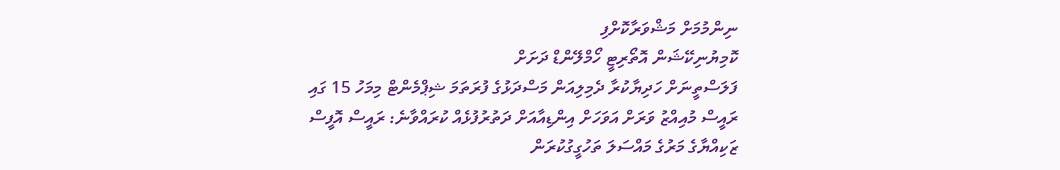ނިންމުމަށް މަޝްވަރާކޮށްފި
ކޮމިޔުނިކޭޝަން އޮތޯރިޓީ ހޯމްލޭންޑް ދަށަށް
ފަލަސްތީނަށް ހަދިޔާކުރާ ދެމިލިއަން މަސްދަޅުގެ ފުރަތަމަ ޝިޕްމެންޓް މިމަހު 15 ގައި
ރައީސް މުއިއްޒު ވަރަށް އަވަހަށް އިންޑިއާއަށް ދަތުރުފުޅެއް ކުރައްވާނެ: ރައީސް އޮފީސް
ޒަކިއްޔާގެ މަރުގެ މައްސަލަ ތަހުގީގުކުރަން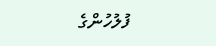ފުލުހުންގެ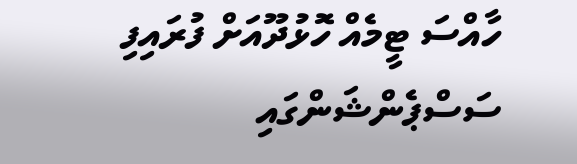ހާއްސަ ޓީމެއް ހޮޅުދޫއަށް ފުރައިފި
ސަސްޕެންޝަންގައި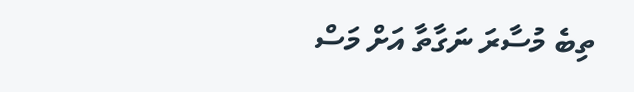ތިބެ މުސާރަ ނަގާތާ އަށް މަސް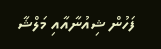ފަހުން ޝިއުނާއާއި މަލްޝާ